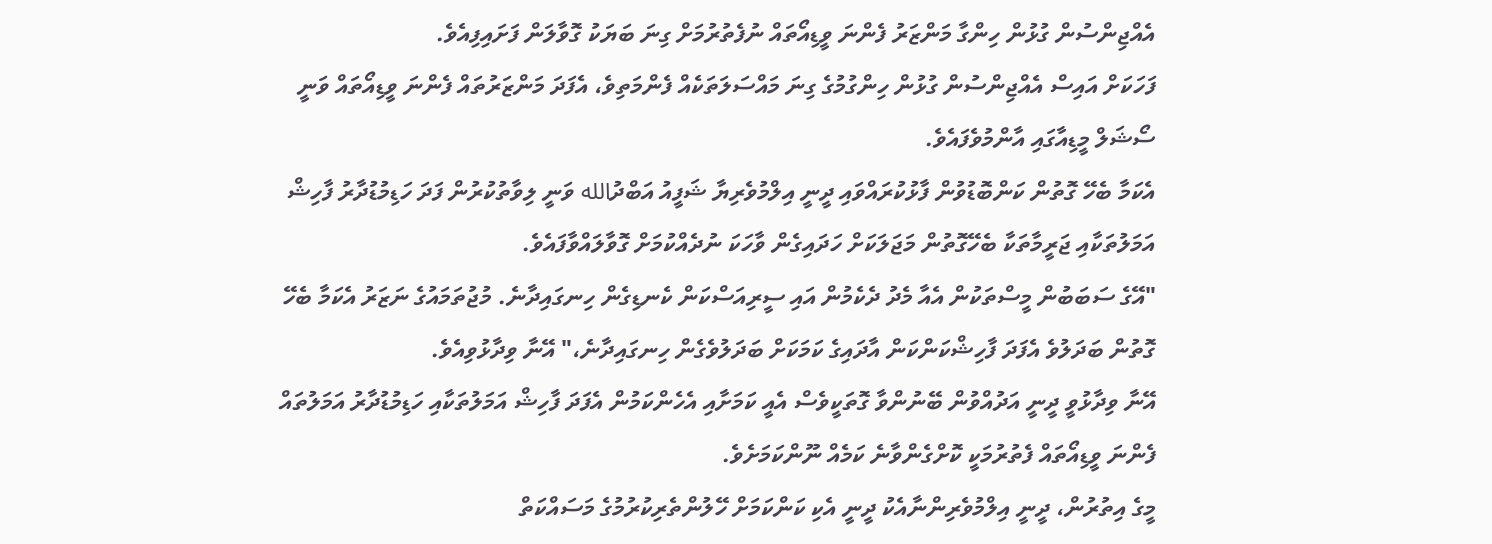އެއްޖިންސުން ގުޅުން ހިންގާ މަންޒަރު ފެންނަ ވީޑިއޯތައް ނުފެތުރުމަށް ގިނަ ބަޔަކު ގޮވާލަން ފަށައިފިއެވެ.
ފަހަކަށް އައިސް އެއްޖިންސުން ގުޅުން ހިންގުމުގެ ގިނަ މައްސަލަތަކެއް ފެންމަތިވެ، އެފަދަ މަންޒަރުތައް ފެންނަ ވީޑިއޯތައް ވަނީ ސޯޝަލް މީޑިއާގައި އާންމުވެފައެވެ.
އެކަމާ ބެހޭ ގޮތުން ކަންބޮޑުވުން ފާޅުކުރައްވައި ދީނީ އިލްމުވެރިޔާ ޝަފީއު އަބްދުالله ވަނީ ލިވާތުކުރުން ފަދަ ހަޑިމުޑުދާރު ފާހިޝް އަމަލުތަކާއި ޖަރީމާތަކާ ބެހޭގޮތުން މަޖަލަކަށް ހަދައިގެން ވާހަކަ ނުދެއްކުމަށް ގޮވާލައްވާފައެވެ.
"އޭގެ ސަބަބުން މީސްތަކުން އެއާ މެދު ދެކެމުން އައި ސީރިއަސްކަން ކެނޑިގެން ހިނގައިދާނެ. މުޖުތަމައުގެ ނަޒަރު އެކަމާ ބެހޭ ގޮތުން ބަދަލުވެ އެފަދަ ފާހިޝްކަންކަން އާދައިގެ ކަމަކަށް ބަދަލުވެގެން ހިނގައިދާނެ،" އޭނާ ވިދާޅުވިއެވެ.
އޭނާ ވިދާޅުވީ ދީނީ އަދުއްވުން ބޭނުންވާ ގޮތަކީވެސް އެއީ ކަމަށާއި އެހެންކަމުން އެފަދަ ފާހިޝް އަމަލުތަކާއި ހަޑިމުޑުދާރު އަމަލުތައް ފެންނަ ވީޑިއޯތައް ފެތުރުމަކީ ކޮށްގެންވާނެ ކަމެއް ނޫންކަމަށެވެ.
މީގެ އިތުރުން، ދީނީ އިލްމުވެރިންނާއެކު ދީނީ އެކި ކަންކަމަށް ހޭލުންތެރިކުރުމުގެ މަސައްކަތް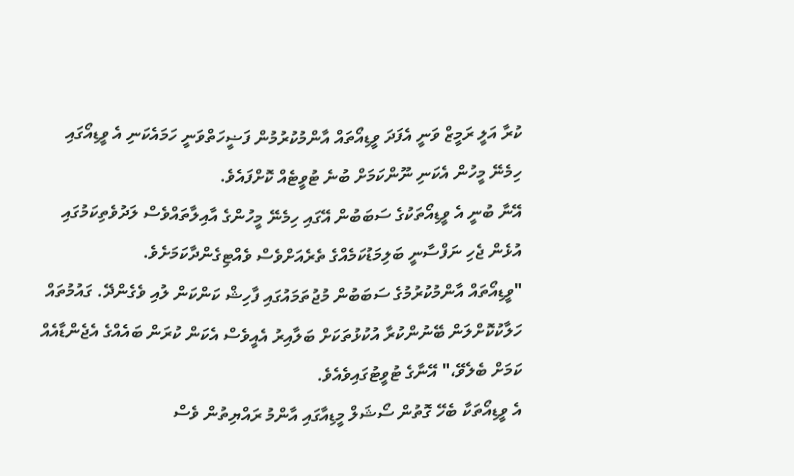ކުރާ އަލީ ރަމީޒް ވަނީ އެފަދަ ވީޑިއޯތައް އާންމުކުރުމުން ފަޟީހަތްވަނީ ހަމައެކަނި އެ ވީޑިއޯގައި ހިމެނޭ މީހުން އެކަނި ނޫންކަމަށް ބުނެ ޓުވީޓެއް ކޮށްފައެވެ.
އޭނާ ބުނީ އެ ވީޑިއޯތަކުގެ ސަބަބުން އޭގައި ހިމެނޭ މީހުންގެ އާއިލާތައްވެސް ލަދުވެތިކަމުގައި އުޅެން ޖެހި ނަފްސާނީ ބަލިމަޑުކަމެއްގެ ތެރެއަށްވެސް ވެއްޓިގެންދާކަމަށެވެ.
"ވީޑިއޯތައް އާންމުކުރުމުގެ ސަބަބުން މުޖުތަމައުގައި ފާހިޝް ކަންކަން ލުއި ވެގެންދޭ. ގައުމުތައް ހަލާކުކޮށްލަން ބޭނުންކުރާ އުކުޅުތަކަށް ބަލާއިރު އެއީވެސް އެކަން ކުރަން ބައެއްގެ އެޖެންޑާއެއް ކަމަށް ބެލެވޭ،" އޭނާގެ ޓުވީޓުގައިވެއެވެ.
އެ ވީޑިއޯތަކާ ބެހޭ ގޮތުން ސޯޝަލް މީޑިއާގައި އާންމު ރައްޔިތުން ވެސް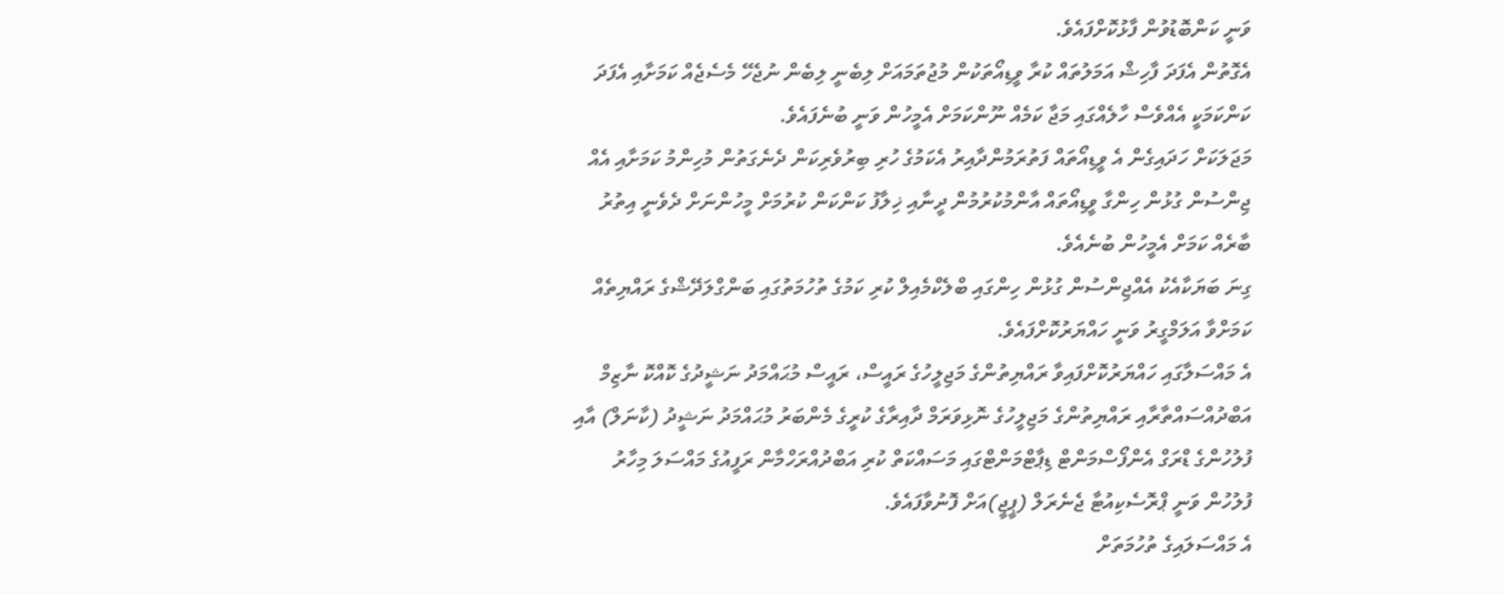ވަނީ ކަންބޮޑުވުން ފާޅުކޮށްފައެވެ.
އެގޮތުން އެފަދަ ފާހިޝް އަމަލުތައް ކުރާ ވީޑިއޯތަކުން މުޖުތަމައަށް ލިބެނީ ލިބެން ނުޖެހޭ މެސެޖެއް ކަމަށާއި އެފަދަ ކަންކަމަކީ އެއްވެސް ހާލެއްގައި މަޖާ ކަމެއް ނޫންކަމަށް އެމީހުން ވަނީ ބުނެފައެވެ.
މަޖަލަކަށް ހަދައިގެން އެ ވީޑިއޯތައް ފަތުރަމުންދާއިރު އެކަމުގެ ހުރި ބިރުވެރިކަން ދެނެގަތުން މުހިންމު ކަމަށާއި އެއް ޖިންސުން ގުޅުން ހިންގާ ވީޑިއޯތައް އާންމުކުރުމުން ދީނާއި ޚިލާފު ކަންކަން ކުރުމަށް މީހުންނަށް ދެވެނީ އިތުރު ބާރެއް ކަމަށް އެމީހުން ބުނެއެވެ.
ގިނަ ބަޔަކާއެކު އެއްޖިންސުން ގުޅުން ހިންގައި ބްލެކްމެއިލް ކުރި ކަމުގެ ތުހުމަތުގައި ބަންގްލަދޭޝްގެ ރައްޔިތެއް ކަމަށްވާ އަލަމްގީރު ވަނީ ހައްޔަރުކޮށްފައެވެ.
އެ މައްސަލާގައި ހައްޔަރުކޮށްފައިވާ ރައްޔިތުންގެ މަޖިލީހުގެ ރައީސް، ރައީސް މުޙައްމަދު ނަޝީދުގެ ކޮއްކޮ ނާޒިމް އަބްދުއްސައްތާރާއި ރައްޔިތުންގެ މަޖިލީހުގެ ނޮޅިވަރަމް ދާއިރާގެ ކުރީގެ މެންބަރު މުޙައްމަދު ނަޝީދު (ކާނަލް) އާއި ފުލުހުންގެ ޑްރަގް އެންފޯސްމަންޓް ޑިޕާޓްމަންޓްގައި މަސައްކަތް ކުރި އަބްދުއްރަހްމާން ރަފީއުގެ މައްސަލަ މިހާރު ފުލުހުން ވަނީ ޕްރޮސެކިއުޓާ ޖެނެރަލް (ޕީޖީ)އަށް ފޮނުވާފައެވެ.
އެ މައްސަލައިގެ ތުހުމަތަށް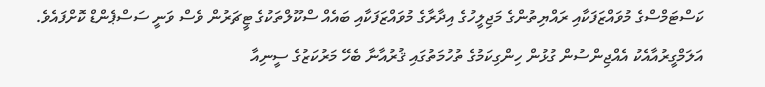ކަސްޓަމްސްގެ މުވައްޒަފަކާއި ރައްޔިތުންގެ މަޖިލީހުގެ އިދާރާގެ މުވައްޒަފަކާއި ބައެއް ސްކޫލްތަކުގެ ޓީޗަރުން ވެސް ވަނީ ސަސްޕެންޑް ކޮށްފައެވެ.
އަލަމްގީރުއާއެކު އެއްޖިންސުން ގުޅުން ހިންގިކަމުގެ ތުހުމަތުގައި ޤުރުއާނާ ބެހޭ މަރުކަޒުގެ ސީނިއާ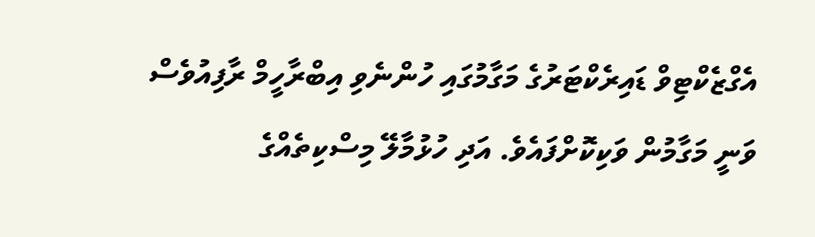އެގްޒެކްޓިވް ޑައިރެކްޓަރުގެ މަގާމުގައި ހުންނެވި އިބްރާހީމް ރާފިއުވެސް ވަނީ މަގާމުން ވަކިކޮށްފައެވެ. އަދި ހުޅުމާލޭ މިސްކިތެއްގެ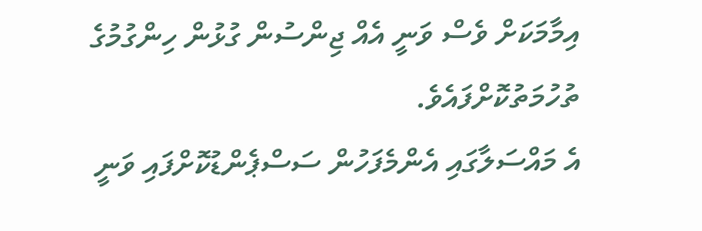އިމާމަކަށް ވެސް ވަނީ އެއް ޖިންސުން ގުޅުން ހިންގުމުގެ ތުހުމަތުކޮށްފައެވެ.
އެ މައްސަލާގައި އެންމެފަހުން ސަސްޕެންޑުކޮށްފައި ވަނީ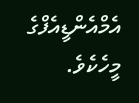އެމްއެންޑީއެފްގެ މީހެކެވެ.